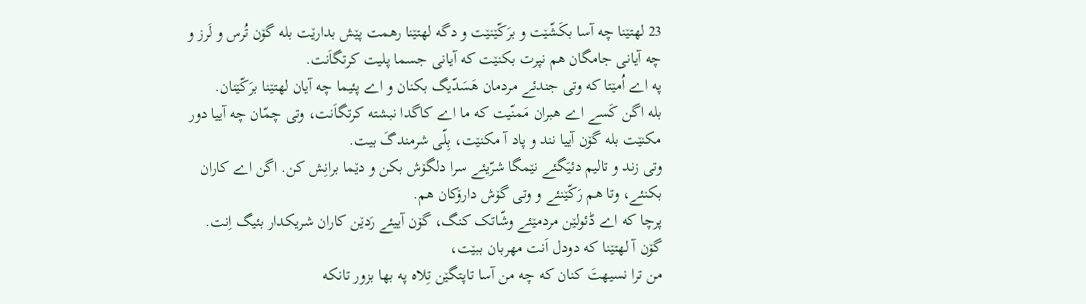23 لهتێنا چه آسا بکَشّێت و برَکّێنێت و دگه لهتێنا رهمت پێش بدارێت بله گۆن تُرس و لَرز و چه آیانی جامگان هم نپرت بکنێت که آیانی جسما پلیت کرتگاَنت.
په اے اُمێتا که وتی جندئے مردمان هَسَدّیگ بکنان و اے پئیما چه آیان لهتێنا برَکّێنان.
بله اگن کَسے اے هبران مَمنّیت که ما اے کاگدا نبشته کرتگاَنت، وتی چمّان چه آییا دور مکنێت بله گۆن آییا نند و پاد آ مکنێت، بِلّی شرمندگَ بیت.
وتی زند و تالیم دئیَگئے نێمگا شرّیئے سرا دلگۆش بکن و دێما برانِش کن. اگن اے کاران بکنئے، وتا هم رَکّێنئے و وتی گۆش دارۆکان هم.
پرچا که اے ڈئولێن مردمێئے وشّاتک کنگ، گۆن آییئے رَدێن کاران شریکدار بئیگ اِنت.
گۆن آ لهتێنا که دودل اَنت مهربان ببێت،
من ترا نسیهتَ کنان که چه من آسا تاپتگێن تِلاه په بها بزور تانکه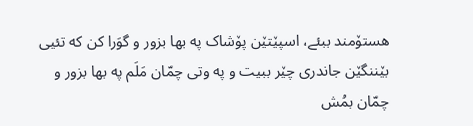هستۆمند ببئے، اسپێتێن پۆشاک په بها بزور و گوَرا کن که تئیی بێننگێن جاندری چێر ببیت و په وتی چمّان مَلَم په بها بزور و چمّان بمُش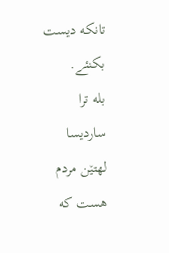تانکه دیست بکنئے.
بله ترا ساردیسا لهتێن مردم هست که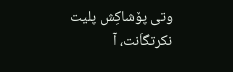وتی پۆشاکِش پلیت نکرتگاَنت، آ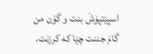اسپێتپۆشَ بنت و گۆن من گامَ جننت چێا که کرزنت.